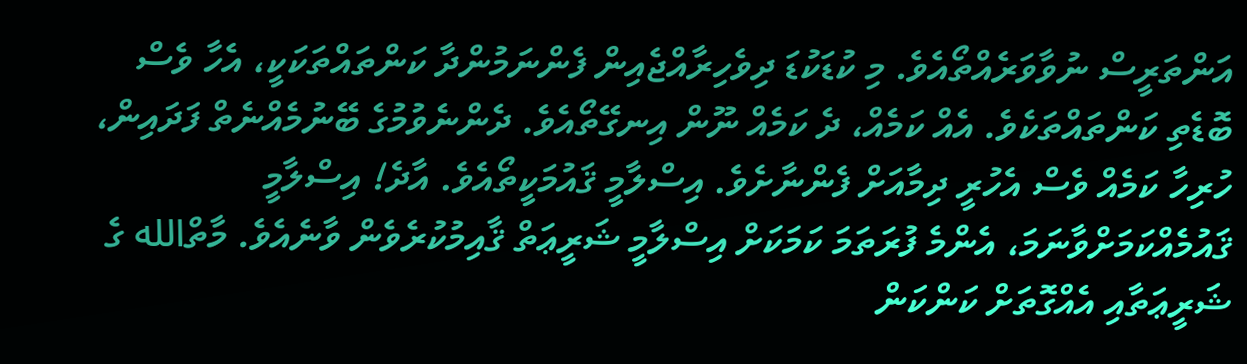އަންތަރީސް ނުވާވަރެއްތޯއެވެ. މި ކުޑަކުޑަ ދިވެހިރާއްޖެއިން ފެންނަމުންދާ ކަންތައްތަކަކީ، އެހާ ވެސް ބޮޑެތި ކަންތައްތަކެވެ. އެއް ކަމެއް، ދެ ކަމެއް ނޫން އިނގޭތޯއެވެ. ދެންނެވުމުގެ ބޭނުމެއްނެތް ފަދައިން، ހުރިހާ ކަމެއް ވެސް އެހުރީ ދިމާއަށް ފެންނާށެވެ. އިސްލާމީ ޤައުމަކީތޯއެވެ. އާދެ! އިސްލާމީ ޤައުމެއްކަމަށްވާނަމަ، އެންމެ ފުރަތަމަ ކަމަކަށް އިސްލާމީ ޝަރީޢަތް ޤާއިމުކުރެވެން ވާނެއެވެ. މާތްالله ގެ ޝަރީޢަތާއި އެއްގޮތަށް ކަންކަން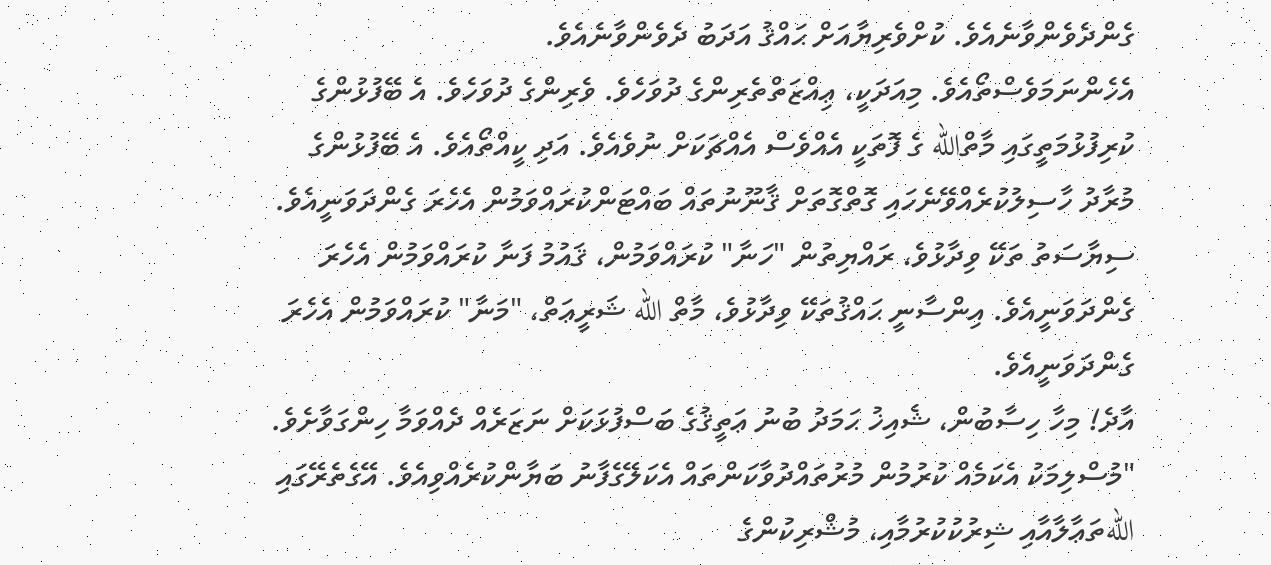ގެންދެވެންވާނެއެވެ. ކުށްވެރިޔާއަށް ޙައްޤު އަދަބު ދެވެންވާނެއެވެ.
އެހެންނަމަވެސްތޯއެވެ. މިއަދަކީ، ޢިއްޒަތްތެރިންގެ ދުވަހެވެ. ވެރިންގެ ދުވަހެވެ. އެ ބޭފުޅުންގެ ކުރިފުޅުމަތީގައި މާތްالله ގެ ފޮތަކީ އެއްވެސް އެއްޗަކަށް ނުވެއެވެ. އަދި ކީއްތޯއެވެ. އެ ބޭފުޅުންގެ މުރާދު ހާސިލުކުރެއްވޭނެހައި ގޮތްގޮތަށް ޤާނޫނުތައް ބައްޓަންކުރައްވަމުން އެހެރަ ގެންދަވަނީއެވެ. ސިޔާސަތު ތަކޭ ވިދާޅުވެ، ރައްޔިތުން "ހަނާ" ކުރައްވަމުން، ޤައުމު ފަނާ ކުރައްވަމުން އެހެރަ ގެންދަވަނީއެވެ. އިންސާނީ ޙައްޤުތަކޭ ވިދާޅުވެ، މާތް الله ޝަރީޢަތް، "މަނާ" ކުރައްވަމުން އެހެރަ ގެންދަވަނީއެވެ.
އާދެ! މިހާ ހިސާބުން، ޝެއިޚު ޙަމަދު ބުނު ޢަތީޤުގެ ބަސްފުޅަކަށް ނަޒަރެއް ދެއްވަމާ ހިންގަވާށެވެ. "މުސްލިމަކު އެކަމެއް ކުރުމުން މުރުތައްދުވާކަންތައް އެކަލޭގެފާނު ބަޔާންކުރެއްވިއެވެ. އޭގެތެރޭގައި اللهތަޢާލާއާއި ޝިރުކުކުރުމާއި، މުޝްރިކުންގެ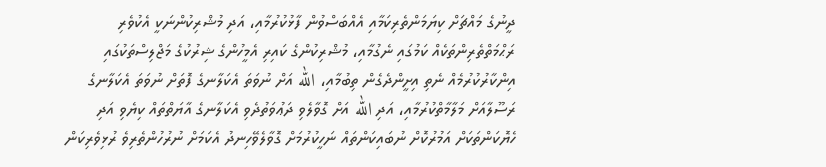ދީނުގެ މައްޗަށް ކިޔަމަންތެރިކަމާއި އެއްބަސްވުން ފާޅުކުރުމާއި، އަދި މުޝްރިކުންނަކީ އެކުވެރި ރަޙްމަތްތެރިންތަކެއް ކަމުގައި ނެގުމާއި، މުޝްރިކުންގެ ކައިރި އެމީހުންގެ ޝިރުކުގެ މަޖްލިސްތަކުގައި އިންކާރުކުރުމެއް ނެތި އިށީންދެގެން ތިބުމާއި، الله އަށް ނުވަތަ އެކަލާނގެ ފޮތަށް ނުވަތަ އެކަލާނގެ ރަސޫލާއަށް މަލާމާތްކުރުމާއި، އަދި الله އަށް ގޮވާލެވި ދަޢުވަތުދެވި އެކަލާނގެ އާޔަތްތައް ކިޔެވި އަދި ހެޔޮކަންތަކަށް އަމުރުކޮށް ނުބައިކަންތައް ނަހީކުރުމަށް ގޮވާލެވޭހިނދު އެކަމަށް ނުރުހުންތެރިވެ ރުޅިވެރިކަން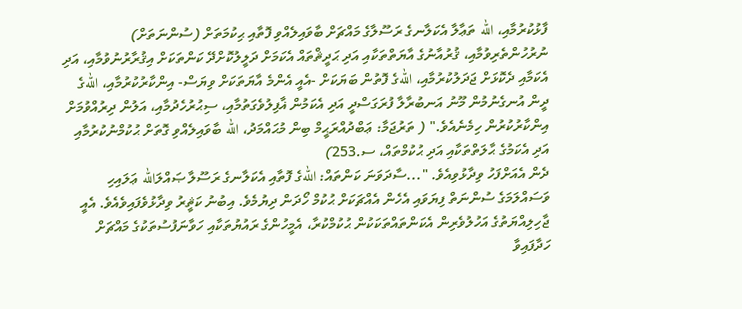ފާޅުކުރުމާއި، الله ތަޢާލާ އެކަލާނގެ ރަސޫލާގެ މައްޗަށް ބާވައިލެއްވި ފޮތާއި ޙިކުމަތަށް (ސުންނަތަށް) ނުރުހުންތެރިވުމާއި، ޤުރުއާނުގެ އާޔަތްތަކާއި އަދި ޙަދީޘްތައް އެކަމަށް ދަލީލުކޮށްދޭ ކަންތަކަށް އިޤުރާރުނުވުމާއި، އަދި އެކަމާއި ދެކޮޅަށް ޖަދަލުކުރުމާއި، اللهގެ ފޮތުން ބަޔަކަށް -އެއީ އެންމެ އާޔަތަކަށް ވިޔަސް- އިންކާރުކުރުމާއި، اللهގެ ދީން އުނގެނުމުން މޫނު އަނބުރާލާ ފުރަގަސްދީ އަދި އެކަމުން ޣާފިލުވެގަތުމާއި، ސިޙުރުހެދުމާއި، އަލުން ދިރުއްވުމަށް އިންކާރުކުރުން ހިމެނެއެވެ." ( ތަރުޖަމާ: ޢަބްދުއްރަޙީމް ބިން މުޙައްމަދު، الله ބާވައިލެއްވި ގޮތަށް ޙުކުމްނުކުރުމާއި އަދި އެކަމުގެ ޙާލަތްތަކާއި އަދި ޙުކުމްތައް، ސ.253)
ދެން އެއަށްފަހު ވިދާޅުވިއެވެ. "...ސާދަވަނަ ކަންތައް: اللهގެ ފޮތާއި އެކަލާނގެ ރަސޫލާ ޞައްލަالله ޢަލައިހި ވަސައްލަމަގެ ސުންނަތް ފިޔަވައި އެހެން އެއްޗަކަށް ޙުކުމް ހޯދަން ދިޔުމެވެ. އިބުނު ކަޘީރު ވިދާޅުވެފައިވެއެވެ. އެއީ ޖާހިލިއްޔަތުގެ އަހުލުވެރިން އެކަންތައްތަކަކުން ޙުކުމްކުރާ، އެމީހުންގެ ރައުޔުތަކާއި ހަވާނަފުސުތަކުގެ މައްޗަށް ހަދާފައިވާ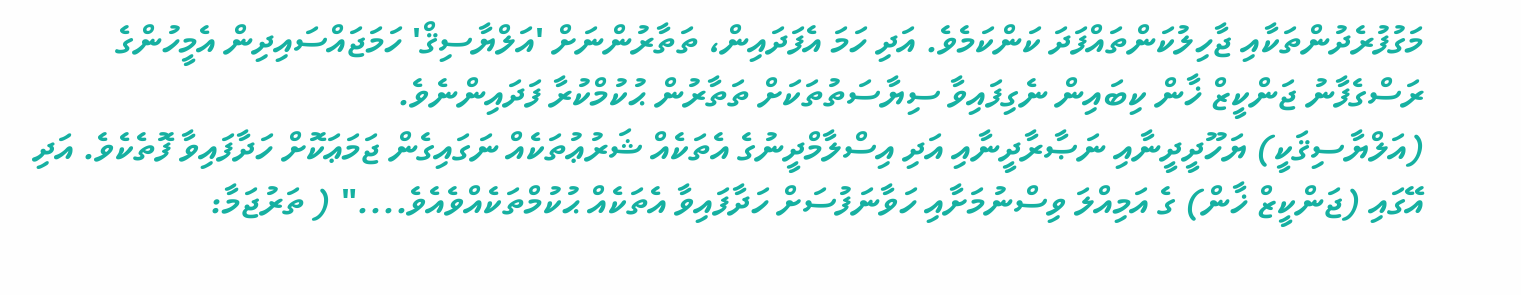މަގުފުރެދުންތަކާއި ޖާހިލުކަންތައްފަދަ ކަންކަމެވެ. އަދި ހަމަ އެފަދައިން، ތަތާރުންނަށް 'އަލްޔާސިޤް' ހަމަޖައްސައިދިން އެމީހުންގެ ރަސްގެފާނު ޖަންކީޒް ޚާން ކިބައިން ނެގިފައިވާ ސިޔާސަތުތަކަށް ތަތާރުން ޙުކުމްކުރާ ފަދައިންނެވެ.
(އަލްޔާސިޤަކީ) ޔަހޫދީދީނާއި ނަޞާރާދީނާއި އަދި އިސްލާމްދީނުގެ އެތަކެއް ޝަރުޢުތަކެއް ނަގައިގެން ޖަމަޢަކޮށް ހަދާފައިވާ ފޮތެކެވެ. އަދި އޭގައި (ޖަންކީޒް ޚާން) ގެ އަމިއްލަ ވިސްނުމަށާއި ހަވާނަފުސަށް ހަދާފައިވާ އެތަކެއް ޙުކުމްތަކެއްވެއެވެ...." ( ތަރުޖަމާ: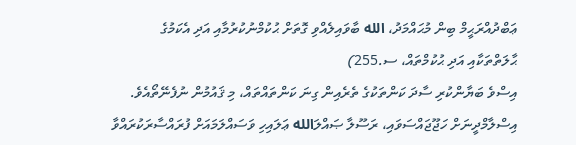ޢަބްދުއްރަޙީމް ބިން މުޙައްމަދު، الله ބާވައިލެއްވި ގޮތަށް ޙުކުމްނުކުރުމާއި އަދި އެކަމުގެ ޙާލަތްތަކާއި އަދި ޙުކުމްތައް، ސ.255)
އިސްވެ ބަޔާންކުރި ސާދަ ކަންތަކުގެ ތެރެއިން ގިނަ ކަންތައްތައް، މި ޤައުމުން ނުފެނޭތޯއެވެ. އިސްލާމްދީނަށް ހަޖޫޖައްސަވައި، ރަސޫލާ ޞައްލަالله ޢަލައިހި ވަސައްލަމައަށް ފުރައްސާރަކުރައްވާ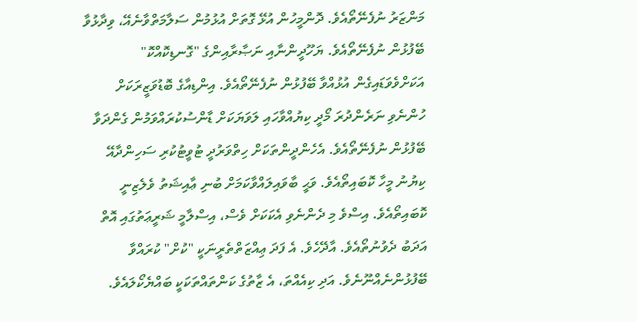މަންޒަރު ނުފެނޭތޯއެވެ. ދޮންމީހުން އުޅޭ ގޮތަށް އުޅުމުން ސަލާމަތްވާނެއޭ، ވިދާޅުވާ ބޭފުޅުން ނުފެނޭތޯއެވެ. ޔަހޫދީންނާއި ނަޞާރާއިންގެ "ގޮނޑިކޮއްކޮ" އަކަށްވެވަޑައިގެން އުޅުއްވާ ބޭފުޅުން ނުފެނޭތޯއެވެ. އިންޑިއާގެ ބޮޑުވަޒީރަކަށް ހުންނެވި ނަރެންދުރަ މޯދީ ކިޔުއްވާހައި ލަވަޔަކަށް ޑާންސުކުރައްވަމުން ގެންދަވާ ބޭފުޅުން ނުފެނޭތޯއެވެ. އެހެންދީންތަކަށް ހިތްވަރުދީ ޓުވީޓުކުރި ސަހިންދާއޭ ކިޔުނު މީހާ ކޮބައިތޯއެވެ. ވަޙީ ބާވައިލައްވާކަމަށް ބުނި ޢާއިޝަތު ވެލެޒިނީ ކޮބައިތޯއެވެ. އިސްވެ މި ދެންނެވި އެކަކަށް ވެސް، އިސްލާމީ ޝަރީޢަތުގައި އޮތް އަދަބު ދެވުނުތޯއެވެ. އާދޭހެވެ. އެ ފަދަ ޢިއްޒަތްތެރީނަކީ "ކުށް" ކުރައްވާ ބޭފުޅުންނެއްނޫނެވެ. އަދި ކިއެއްތަ، އެ ޒާތުގެ ކަންތައްތަކަކީ ބައްޔެކޯލައެވެ.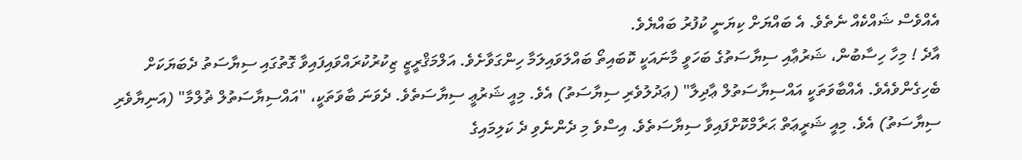އެއްވެސް ޝައްކެއް ނެތެވެ. އެ ބައްޔަށް ކިޔަނީ ކުފުރު ބައްޔެވެ.
އާދެ ! މިހާ ހިސާބުން، ޝަރުޢާއި ސިޔާސަތުގެ ބަހަވީ މާނައަކީ ކޮބައިތޯ ބައްލަވައިލަމާ ހިންގަވާށެވެ. އަލްމަޤްރީޒީ ޒިކުރުކުރައްވައިފައިވާ ގޮތުގައި ސިޔާސަތު ދެބަޔަކަށް ބެހިގެންވެއެވެ. އެއްބާވަތަކީ އައްސިޔާސަތުލް ޢާދިލާ" (ޢަދުލުވެރި ސިޔާސަތު) އެވެ. މިއީ ޝަރުޢީ ސިޔާސަތެވެ. ދެވަނަ ބާވަތަކީ، "އައްސިޔާސަތުލް ޡުލްމާ" (އަނިޔާވެރި ސިޔާސަތު) އެވެ. މިއީ ޝަރީޢަތް ޙަރާމްކޮށްފައިވާ ސިޔާސަތެވެ. އިސްވެ މި ދެންނެވި ދެ ކަލިމައިގެ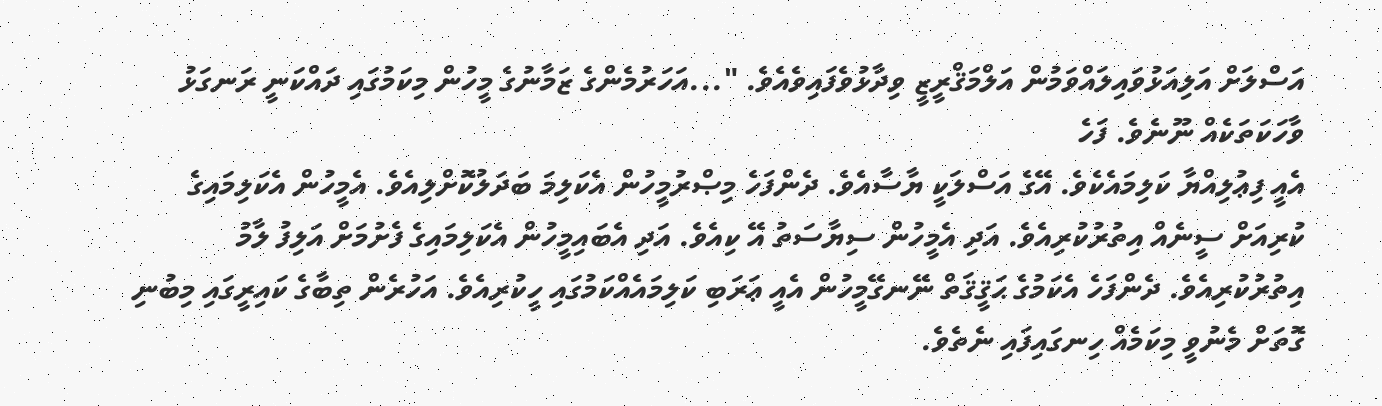އަސްލަށް އަލިއަޅުވައިލައްވަމުން އަލްމަޤްރީޒީ ވިދާޅުވެފައިވެއެވެ. "...އަހަރުމެންގެ ޒަމާނުގެ މީހުން މިކަމުގައި ދައްކަނީ ރަނގަޅު ވާހަކަތަކެއް ނޫނެވެ. ފަހެ
އެއީ ފިޢުލިއްޔާ ކަލިމައެކެވެ. އޭގެ އަސްލަކީ ޔާސާއެވެ. ދެންފަހެ މިޞްރުމީހުން އެކަލިމަ ބަދަލުކޮށްލިއެވެ. އެމީހުން އެކަލިމައިގެ ކުރިއަށް ސީނެއް އިތުރުކުރިއެވެ. އަދި އެމީހުން ސިޔާސަތު އޭ ކިއެވެ. އަދި އެބައިމީހުން އެކަލިމައިގެ ފެށުމަށް އަލިފު ލާމު އިތުރުކުރިއެވެ. ދެންފަހެ އެކަމުގެ ޙަޤީޤަތް ނޭނގޭމީހުން އެއީ ޢަރަބި ކަލިމައެއްކަމުގައި ހީކުރިއެވެ. އަހުރެން ތިބާގެ ކައިރީގައި މިބުނި ގޮތަށް މެނުވީ މިކަމެއް ހިނގައިފައި ނެތެވެ.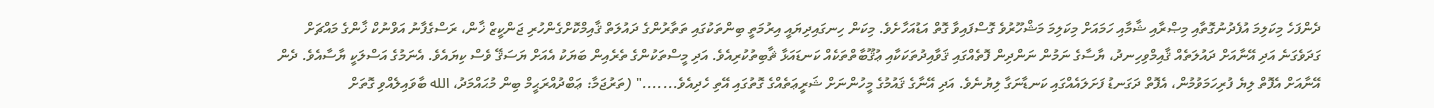ދެންފަހެ މިކަލިމަ އުފެދުނުގޮތާއި މިޞްރާއި ޝާމާއި ހަމައަށް މިކަލިމަ މަޝްހޫރުވެ ގޮސްފައިވާ ގޮތް އަޑުއަހާށެވެ. މިކަން ހިނގައިދިޔައީ އިރުމަތީ ބިންތަކުގައި ތަތާރުންގެ ދައުލަތް ޤާއިމްކޮށްގެންހުރި ޖަންކީޒް ޚާން، ރަސްގެފާނު އަވްނުކް ޚާންގެ މައްޗަށް ގަދަވެގަނެ އަދި އޭނާއަށް ދައުލަތެއް ޤާއިމްވިހިނދު، ޔާސާގެ ނަމުން ނަންދިން ފޮތެއްގައި ޤަވާއިދުތަކަކާއި ޢުޤޫބާތްތަކެއް ކަނޑައަޅާ ޘާބިތުކުރިއެވެ. އަދި މީސްތަކުންގެ ތެރެއިން ބަޔަކު އެއަށް ޔަސަޤޭ ވެސް ކިޔައެވެ. އެނަމުގެ އަސްލަކީ ޔާސާއެވެ. ދެން އޭނާއަށް އެފޮތް ލިޔެ ފުރިހަމަވުމުން، އެފޮތް ދަގަނޑު ފަށަލައެއްގައި ކަނޑާނަގާ ލިޔުނެވެ. އަދި އޭނާގެ ޤައުމުގެ މީހުންނަށް ޝަރީޢަތެއްގެ ގޮތުގައި އޭތި ހެދިއެވެ......." (ތަރުޖަމާ: ޢަބްދުއްރަޙީމް ބިން މުޙައްމަދު، الله ބާވައިލެއްވި ގޮތަށް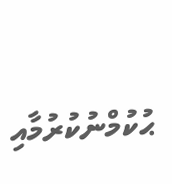ޙުކުމްނުކުރުމާއި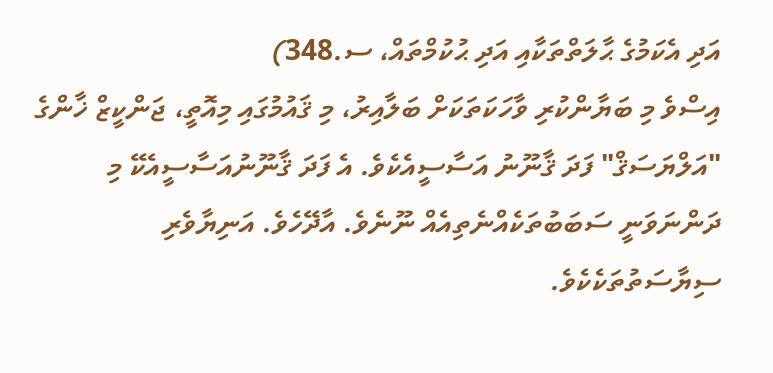އަދި އެކަމުގެ ޙާލަތްތަކާއި އަދި ޙުކުމްތައް، ސ.348)
އިސްވެ މި ބަޔާންކުރި ވާހަކަތަކަށް ބަލާއިރު، މި ޤައުމުގައި މިއޮތީ، ޖަންކީޒް ޚާންގެ "އަލްޔަސަޤް" ފަދަ ޤާނޫނު އަސާސީއެކެވެ. އެ ފަދަ ޤާނޫނުއަސާސީއެކޭ މި ދަންނަވަނީ ސަބަބުތަކެއްނެތިއެއް ނޫނެވެ. އާދޭހެވެ. އަނިޔާވެރި ސިޔާސަތުތަކެކެވެ.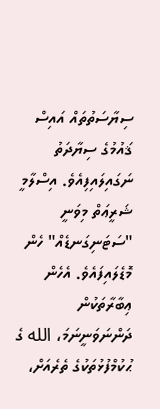ސިޔާސަތުތައް އައިސް ޤައުމުގެ ސިޔާދަތު ނަގައިލައިފިއެވެ. އިސްލާމީ ޝަރީޢަތް މިވަނީ "ސަޓަނިގަނޑެއް" ހެން މޮޑެލައިފައެވެ. އެހެން ޢިބާރާތަކުން ދަންނަވަނީނަމަ، الله ގެ ޙުކުމްފުޅުތަކުގެ ތެރެއަށް،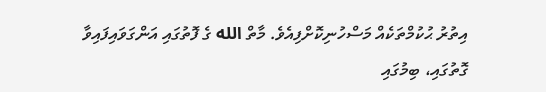އިތުރު ޙުކުމްތަކެއް މަސްހުނިކޮށްފިއެވެ. މާތް الله ގެ ފޮތުގައި އަންގަވައިފައިވާ ގޮތުގައި، ބިމުގައި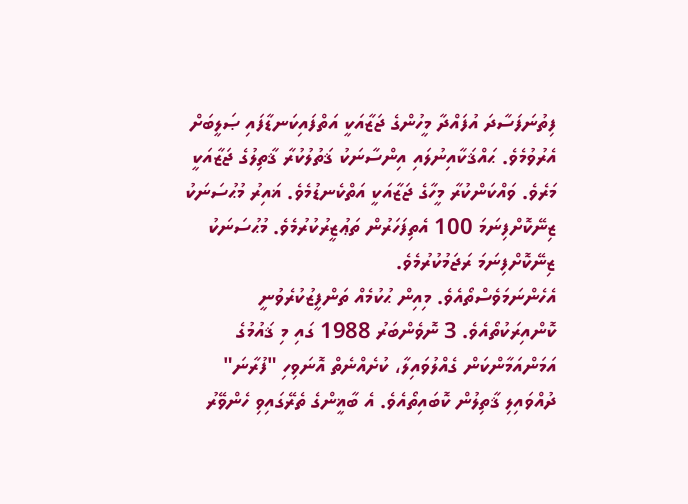ފިތުނަފަސާދަ އުފައްދާ މީހުންގެ ޖަޒާއަކީ އަތްފައިކަނޑާފައި ޞަލީބަށް އެރުވުމެވެ. ޙައްޤަކާއިނުލައި އިންސާނަކު ޤަތުލުކުރާ ޤާތިލުގެ ޖަޒާއަކީ މަރެވެ. ވައްކަންކުރާ މީހާގެ ޖަޒާއަކީ އަތްކެނޑުމެވެ. ޣައިރު މުޙުސަނަކު ޒިނޭކޮށްފިނަމަ 100 އެތިފަހަރުން ތަޢުޒީރުކުރުމެވެ. މުޙުސަނަކު ޒިނޭކޮށްފިނަމަ ރަޖަމުކުރުމެވެ.
އެހެންނަމަވެސްތޯއެވެ. މިއިން ޙުކުމެއް ތަންފީޒުކުރެވުނީ ކޮންއިރަކުތޯއެވެ. 3 ނޮވެންބަރު 1988 ގައި މި ޤައުމުގެ އަމަންއަމާންކަން ގެއްލުވައިލާ، ކުށެއްނެތް އޮނަވިހި "ފުރާނަ" ދުއްވައިލި ޤާތިލުން ކޮބައިތޯއެވެ. އެ ބާޣީންގެ ތެރޭގައިވި ހެންވޭރު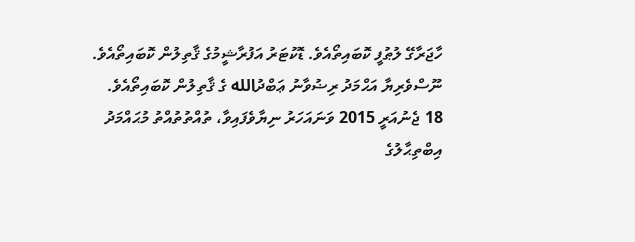ހާޖަރާގޭ ލުޠުފީ ކޮބައިތޯއެވެ. ޑޮކުޓަރު އަފުރާޝީމުގެ ޤާތިލުން ކޮބައިތޯއެވެ. ނޫސްވެރިޔާ އަޙްމަދު ރިޟުވާނު ޢަބްދުالله ގެ ޤާތިލުން ކޮބައިތޯއެވެ. 18 ޖެނުއަރީ 2015 ވަނައަހަރު ނިޔާވެފައިވާ، ތުއްތުތުއްތު މުޙައްމަދު އިބްތިޙާލުގެ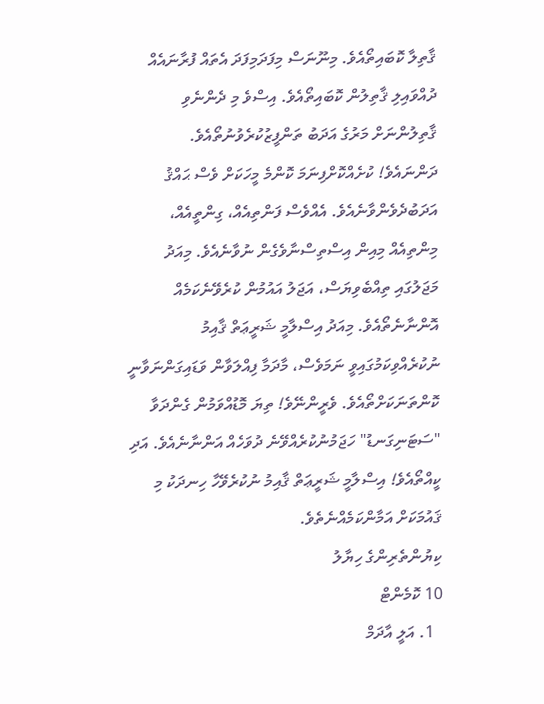ޤާތިލާ ކޮބައިތޯއެވެ. މިނޫނަސް މިފަދަމިފަދަ އެތައް ފުރާނައެއް ދުއްވައިލި ޤާތިލުން ކޮބައިތޯއެވެ. އިސްވެ މި ދެންނެވި ޤާތިލުންނަށް މަރުގެ އަދަބު ތަންފީޒުކުރެވުނުތޯއެވެ.
ދަންނައެވެ! ކުށެއްކޮށްފިނަމަ ކޮންމެ މީހަކަށް ވެސް ޙައްޤު އަދަބުދެވެންވާނެއެވެ. އެއްވެސް ފަންތިއެއް، ގިންތީއެއް، މިންތިއެއް މިއިން އިސްތިސްނާވެގެން ނުވާނެއެވެ. މިއަދު މަޖަލުގައި ތިއްބެވިޔަސް، އަޖަލު އައުމުން ކުރެވޭނެކަމެއް އޮންނާނެތޯއެވެ. މިއަދު އިސްލާމީ ޝަރީޢަތް ޤާއިމު ނުކުރެއްވިކަމުގައިވީ ނަމަވެސް، މާދަމާ ފިއްލަވާން ވަޑައިގަންނަވާނީ ކޮންތަނަކަށްތޯއެވެ. ވެރީންނޭވެ! ތިޔަ މޮޑުއްވަމުން ގެންދަވާ "ސަޓަނިގަނޑު" ހަޖަމުނުކުރެއްވޭނެ ދުވަހެއް އަންނާނެއެވެ. އަދި ކީއްތޯއެވެ! އިސްލާމީ ޝަރީޢަތް ޤާއިމު ނުކުރެވޭހާ ހިނދަކު މި ޤައުމަކަށް އަމާންކަމެއްނެތެވެ.
ކިޔުންތެރިންގެ ހިޔާލު
10 ކޮމެންޓް
  1. އަލީ އާދަމް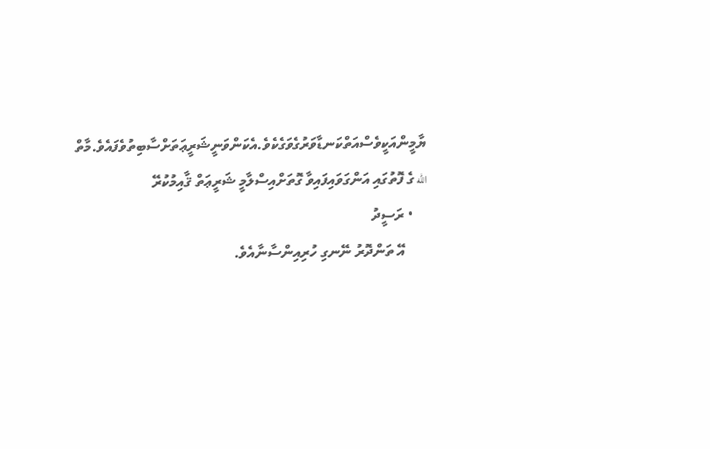ޔާމީންއަކީވެސްއަތްކަނޑާވަރުގެވަގެކެވެ.އެކަންވަނީޝަރީޢަތަށްސާބިތުވެފައެވެ.މާތް الله ގެ ފޮތުގައި އަންގަވައިފައިވާ ގޮތަށްއިސްލާމީ ޝަރީޢަތް ޤާއިމުކުރޭ
    • ރަސީދު
      އޭ ތަންދޮރު ނޭނގި ހުރިއިންސާނާއެވެ.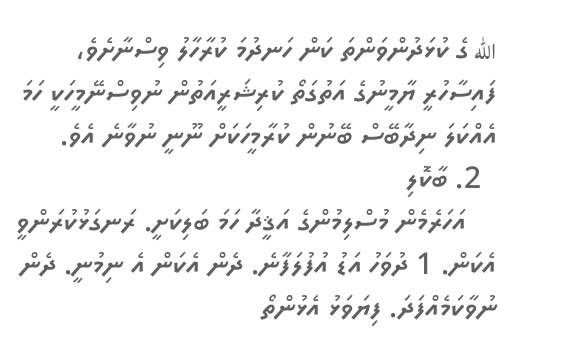الله ގެ ކުޅަދުންވަންތަ ކަން ހަނދުމަ ކުރާހާލު ވިސްނާށެވެ، ފައިސާހުރީ ޔާމީނުގެ އަތުގަތޯ ކުރިޝަރީއަތުން ނުވިސްނޭމީހަކީ ހަމަ އެއްކަލަ ނިދާބޭސް ބޭނުން ކުރާމީހަކަށް ނޫނީ ނުވާނެ އެވެ.
  2. ބާކޮލި
    އަހަރެމެން މުސްލިމުންގެ އަޤީދާ ހަމަ ބަލިކަށީ. ރަނގަޅުކުރަންވީ އެކަން. 1 ދުވަހު އަޑު އުފުލަފާނެ. ދެން އެކަން އެ ނިމުނީ. ދެން ނުވާކަމެއްފަދަ. ފިޔަވަޅު އެޅުންތޯ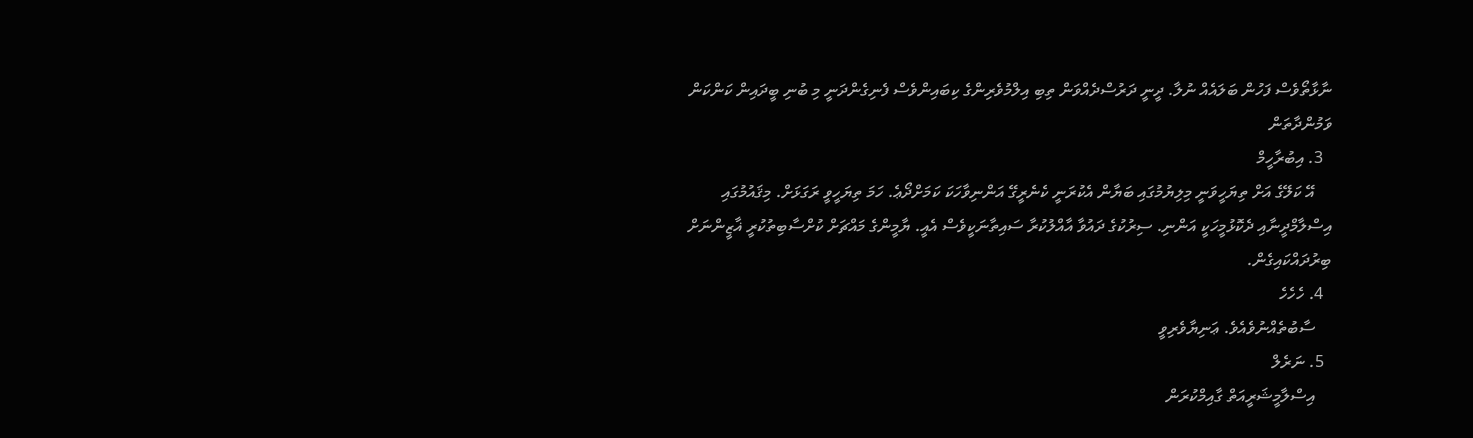ނާޅާތޯވެސް ފަހުން ބަލައެއް ނުލާ. ދީނީ ދަރުސްދެއްވަން ތިބި އިލްމުވެރިންގެ ކިބައިންވެސް ފެނިގެންދަނީ މި ބުނި ބީދައިން ކަންކަން ވަމުންދާތަން
  3. އިބުރާހީމް
    އޭ ކަލޭގެ އަށް ތިޔަހީވަނީ މިލިޔުމުގައި ބަޔާން އެކުރަނީ ކެނެރީގޭ އަންނިވާހަކަ ކަމަށްދޯޢެ. ހަމަ ތިޔަހީވީ ރަގަޅަށް. މިޤައުމުގައި އިސްލާމްދީނާއި ދެކޮޅުމީހަކީ އަންނި. ސިރުކުގެ ދައުވާ އާއްލުކުރާ ސައިތާނަކީވެސް އެއީ. ޔާމީންގެ މައްޗަށް ކުށްސާބިތުކުރީ ޣާޒީންނަށް ބިރުދައްކައިގެން.
  4. ހެހެހެ
    ސާބުތެއްނުވެއެވެ. ޢަނިޔާވެރިވީ
  5. ނަރެލް
    އިސްލާމީޝަރީއަތް ގާއިމްކުރަން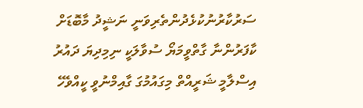ސަރުކާރުނުކުޅެދުންތެރިވަނީ ނަޝީދު މާބޮޑަށް ކާފަރުންނާ ގާތްވީމަޔޯ ސުވާލަކީ ނިމިދިޔަ ދައުރު އިސްލާމީ ޝަރީއްތް މިގައުމުގަ ގާއިމްނުވީ ކީއްވެހޭ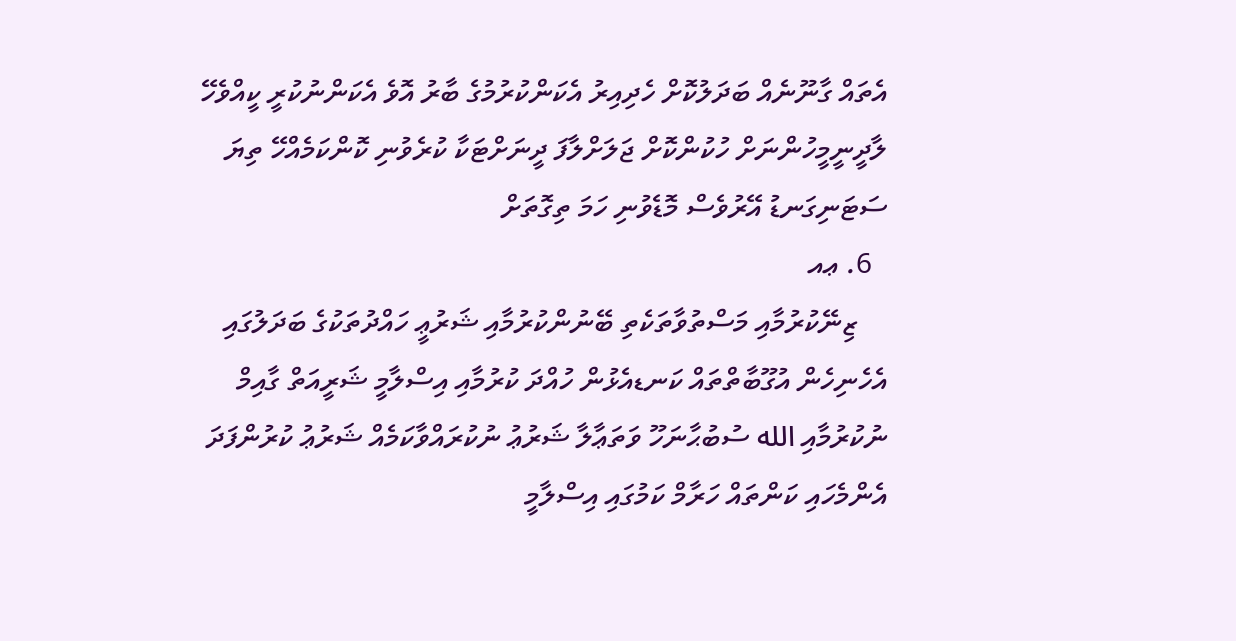އެތައް ގާނޫނެއް ބަދަލުކޮށް ހެދިއިރު އެކަންކުރުމުގެ ބާރު އޮވެ އެކަންނުކުރީ ކީއްވެހޭ ލާދީނީމީހުންނަށް ހުކުންކޮށް ޖަލަށްލާފަ ދީނަށްޓަކާ ކުރެވުނި ކޮންކަމެއްހޭ ތިޔަ ސަޓަނިގަނޑު އޭރުވެސް މޮޑެވުނި ހަމަ ތިގޮތަށް
  6. ޢއ
    ޒިނޭކުރުމާއި މަސްތުވާތަކެތި ބޭނުންކުރުމާއި ޝަރުޢީ ހައްދުތަކުގެ ބަދަލުގައި އެހެނިހެން އުގޫބާތްތައް ކަނޑއެޅުން ހުއްދަ ކުރުމާއި އިސްލާމީ ޝަރީއަތް ގާއިމް ނުކުރުމާއި الله ސުބުޙާނަހޫ ވަތަޢާލާ ޝަރުޢު ނުކުރައްވާކަމެއް ޝަރުޢު ކުރުންފަދަ އެންމެހައި ކަންތައް ހަރާމް ކަމުގައި އިސްލާމީ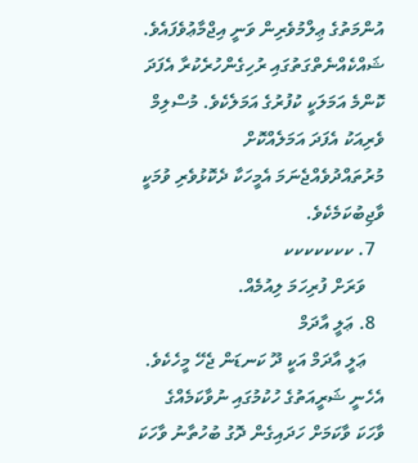އުންމަތުގެ ޢިލްމުވެރިން ވަނީ އިޖްމާޢުވެފައެވެ. ޝައްކެއްނެތްގަތުގައި ރުހިގެންހުރެކުރާ އެފަދަ ކޮންމެ އަމަލަކީ ކުފުރުގެ އަމަލެކެވެ. މުސްލިމް ވެރިއަކު އެފަދަ އަމަލެއްކޮށް މުރުތައްދުވެއްޖެނަމަ އެމީހަކާ ދެކޮޅުވެރި ވުމަކީ ވާޖިބުކަމެކެވެ.
  7. ކކކކކކކ
    ވަރަށް ފުރިހަމަ ލިއުމެއް.
  8. ޢަލީ އާދަމް
    ޢަލީ އާދަމް އަކީ ދޫ ކަނޑަން ޖެހޭ މީހެކެވެ. އެހެނީ ޝަރީއަތުގެ ހުކުމުގައި ނުވާކަމެއްގެ ވާހަކަ ވާކަމަށް ހަދައިގެން ދޮގު ބުހުތާނު ވާހަކަ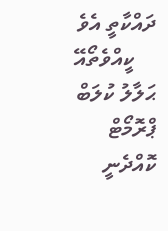ދައްކާތީ އެވެ
    ކީއްވެތޯއޭ ޙަލާލު ކުލަބް ޕްރޮމޯޓް ކޮއްދެނީ